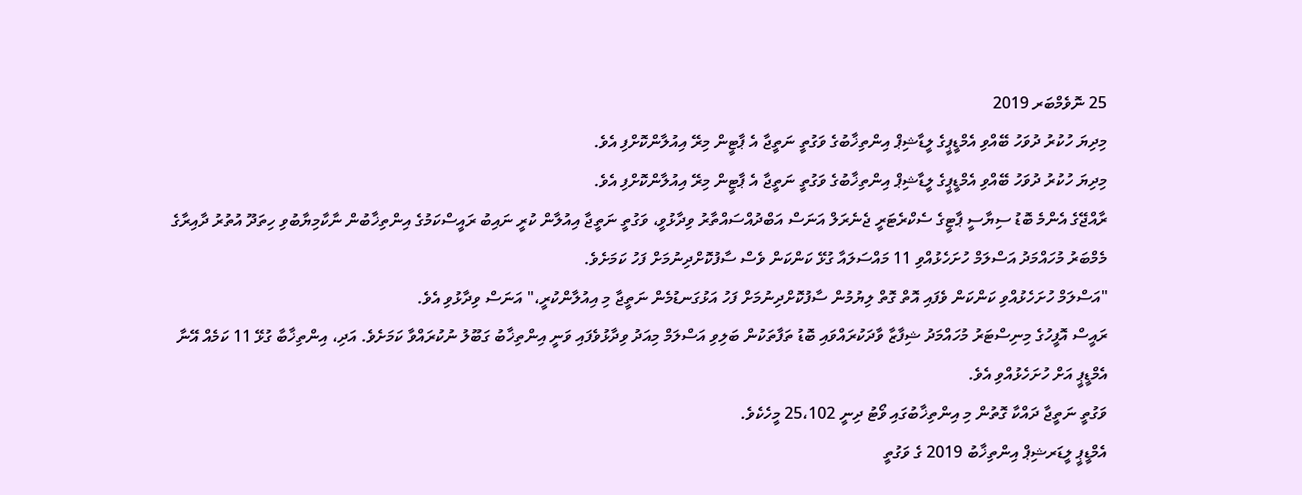25 ނޮވެމްބަރ 2019
މިދިޔަ ހުކުރު ދުވަހު ބޭއްވި އެމްޑީޕީގެ ލީޑާޝިޕް އިންތިޚާބުގެ ވަގުތީ ނަތީޖާ އެ ޕާޓީން މިރޭ އިއުލާންކޮށްފި އެވެ.
މިދިޔަ ހުކުރު ދުވަހު ބޭއްވި އެމްޑީޕީގެ ލީޑާޝިޕް އިންތިޚާބުގެ ވަގުތީ ނަތީޖާ އެ ޕާޓީން މިރޭ އިއުލާންކޮށްފި އެވެ.
ރާއްޖޭގެ އެންމެ ބޮޑު ސިޔާސީ ޕާޓީގެ ސެކްރެޓަރީ ޖެނެރަލް އަނަސް އަބްދުއްސައްތާރު ވިދާޅުވީ، ވަގުތީ ނަތީޖާ އިއުލާން ކުރީ ނައިބު ރައީސްކަމުގެ އިންތިޚާބުން ނާކާމިޔާބުވި ހިތަދޫ އުތުރު ދާއިރާގެ މެމްބަރު މުހައްމަދު އަސްލަމް ހުށަހެޅުއްވި 11 މައްސަލައާ ގުޅޭ ކަންކަން ވެސް ސާފުކޮށްދިނުމަށް ފަހު ކަމަށެވެ.
"އަސްލަމް ހުށަހެޅުއްވި ކަންކަން ވެފައި އޮތް ގޮތް ލިޔުމުން ސާފުކޮށްދިނުމަށް ފަހު އަޅުގަނޑުމެން ނަތީޖާ މި އިއުލާންކުރީ،" އަނަސް ވިދާޅުވި އެވެ.
ރައީސް އޮފީހުގެ މިނިސްޓަރު މުހައްމަދު ޝިފާޒާ ވާދަކުރައްވައި ބޮޑު ތަފާތަކުން ބަލިވި އަސްލަމް މިއަދު ވިދާޅުވެފައި ވަނީ އިންތިޚާބު ގަބޫލު ނުކުރައްވާ ކަމަށެވެ. އަދި، އިންތިޚާބާ ގުޅޭ 11 ކަމެއް އޭނާ އެމްޑީޕީ އަށް ހުށަހެޅުއްވި އެވެ.
ވަގުތީ ނަތީޖާ ދައްކާ ގޮތުން މި އިންތިޚާބުގައި ވޯޓު ދިނީ 25،102 މީހެކެވެ.
އެމްޑީޕީ ލީޑަރޝިޕް އިންތިޚާބު 2019 ގެ ވަގުތީ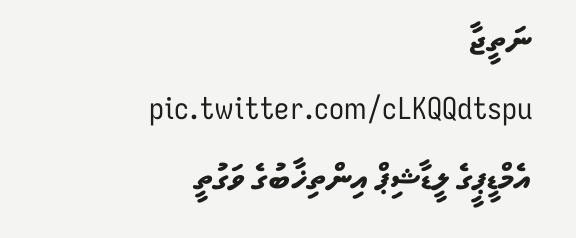ނަތީޖާ pic.twitter.com/cLKQQdtspu
އެމްޑީޕީގެ ލީޑާޝިޕް އިންތިޚާބުގެ ވަގުތީ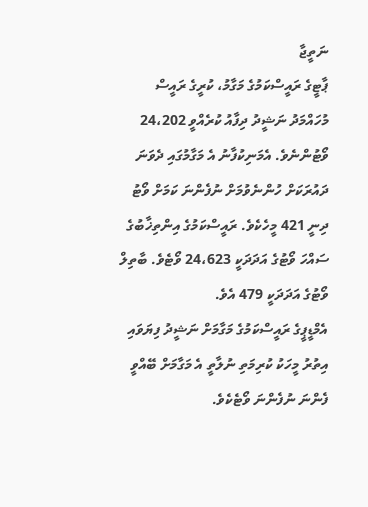ނަތީޖާ
ޕާޓީގެ ރައީސްކަމުގެ މަގާމު، ކުރީގެ ރައީސް މުހައްމަދު ނަޝީދު ދިފާއު ކުރެއްވީ 24،202 ވޯޓުންނެވެ. އެމަނިކުފާނު އެ މަގާމުގައި ދެވަނަ ދައުރަކަށް ހުންނެވުމަށް ނުފެންނަ ކަމަށް ވޯޓު ދިނީ 421 މީހެކެވެ. ރައީސްކަމުގެ އިންތިޚާބުގެ ސައްހަ ވޯޓުގެ އަދަދަކީ 24،623 ވޯޓެވެ. ބާތިލް ވޯޓުގެ އަދަދަކީ 479 އެވެ.
އެމްޑީޕީގެ ރައީސްކަމުގެ މަގާމަށް ނަޝީދު ފިޔަވައި އިތުރު މީހަކު ކުރިމަތި ނުލާތީ އެ މަގާމަށް ބޭއްވީ ފެންނަ ނުފެންނަ ވޯޓެކެވެ.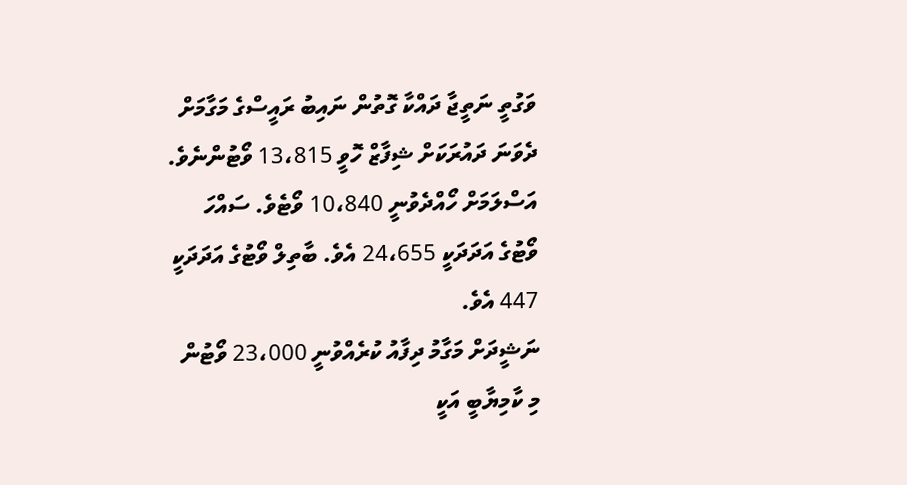ވަގުތީ ނަތީޖާ ދައްކާ ގޮތުން ނައިބު ރައީސްގެ މަގާމަށް ދެވަނަ ދައުރަކަށް ޝިފާޒް ހޮވީ 13،815 ވޯޓުންނެވެ. އަސްލަމަށް ހޯއްދެވުނީ 10،840 ވޯޓެވެ. ސައްހަ ވޯޓުގެ އަދަދަކީ 24،655 އެވެ. ބާތިލް ވޯޓުގެ އަދަދަކީ 447 އެވެ.
ނަޝީދަށް މަގާމު ދިފާއު ކުރެއްވުނީ 23،000 ވޯޓުން
މި ކާމިޔާބީ އަކީ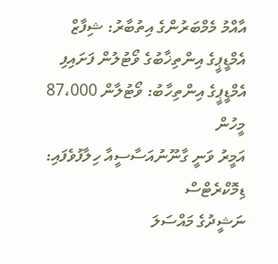އާއްމު މެމްބަރުންގެ އިތުބާރު: ޝިފާޒް
އެމްޑީޕީގެ އިންތިޚާބުގެ ވޯޓުލުން ފަށައިފި
އެމްޑީޕީގެ އިންތިހާބު: ވޯޓުލާން 87،000 މީހުން
އަމީރު ވަނީ ގާނޫނުއަސާސީއާ ހިލާފުވެފައި: ޑިމޮކްރެޓްސް
ނަޝީދުގެ މައްސަލަ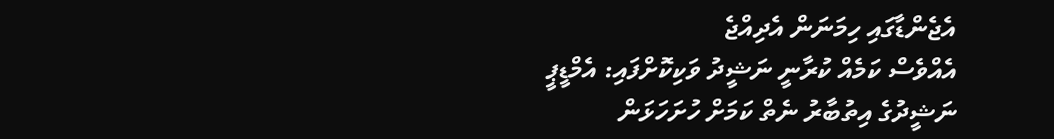އެޖެންޑާގައި ހިމަނަން އެދިއްޖެ
އެއްވެސް ކަމެއް ކުރާނީ ނަޝީދު ވަކިކޮށްފައި: އެމްޑީޕީ
ނަޝީދުގެ އިތުބާރު ނެތް ކަމަށް ހުށަހަޅަން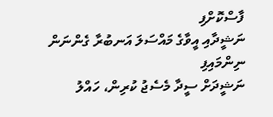ފާސްކޮށްފި
ނަޝީދާއި އީވާގެ މައްސަލަ އަނބުރާ ގެންނަން ނިންމައިފި
ނަޝީދަށް ސީދާ މެސެޖު ކުރިން، ހައްލު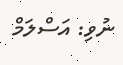ނުވި: އަސްލަމް